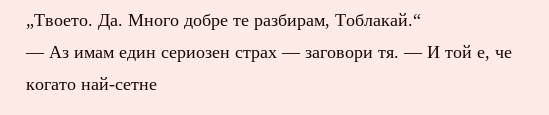„Твоето. Да. Много добре те разбирам, Тоблакай.“
— Аз имам един сериозен страх — заговори тя. — И той е, че когато най-сетне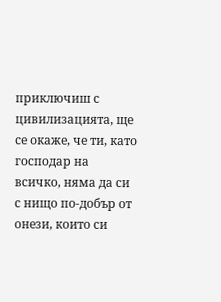приключиш с цивилизацията, ще се окаже, че ти, като господар на всичко, няма да си с нищо по-добър от онези, които си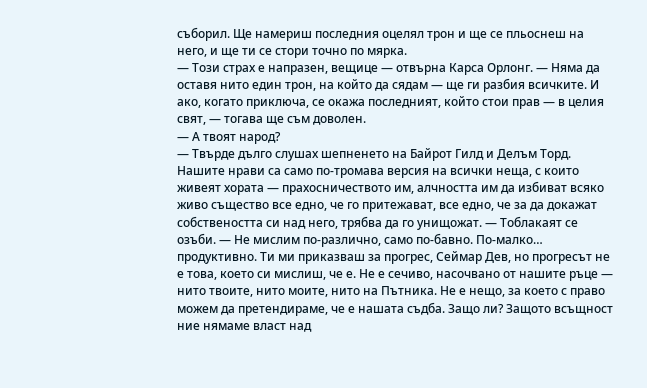съборил. Ще намериш последния оцелял трон и ще се пльоснеш на него, и ще ти се стори точно по мярка.
— Този страх е напразен, вещице — отвърна Карса Орлонг. — Няма да оставя нито един трон, на който да сядам — ще ги разбия всичките. И ако, когато приключа, се окажа последният, който стои прав — в целия свят, — тогава ще съм доволен.
— А твоят народ?
— Твърде дълго слушах шепненето на Байрот Гилд и Делъм Торд. Нашите нрави са само по-тромава версия на всички неща, с които живеят хората — прахосничеството им, алчността им да избиват всяко живо същество все едно, че го притежават, все едно, че за да докажат собствеността си над него, трябва да го унищожат. — Тоблакаят се озъби. — Не мислим по-различно, само по-бавно. По-малко… продуктивно. Ти ми приказваш за прогрес, Сеймар Дев, но прогресът не е това, което си мислиш, че е. Не е сечиво, насочвано от нашите ръце — нито твоите, нито моите, нито на Пътника. Не е нещо, за което с право можем да претендираме, че е нашата съдба. Защо ли? Защото всъщност ние нямаме власт над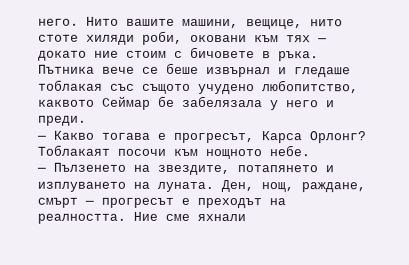него. Нито вашите машини, вещице, нито стоте хиляди роби, оковани към тях — докато ние стоим с бичовете в ръка.
Пътника вече се беше извърнал и гледаше тоблакая със същото учудено любопитство, каквото Сеймар бе забелязала у него и преди.
— Какво тогава е прогресът, Карса Орлонг?
Тоблакаят посочи към нощното небе.
— Пълзенето на звездите, потапянето и изплуването на луната. Ден, нощ, раждане, смърт — прогресът е преходът на реалността. Ние сме яхнали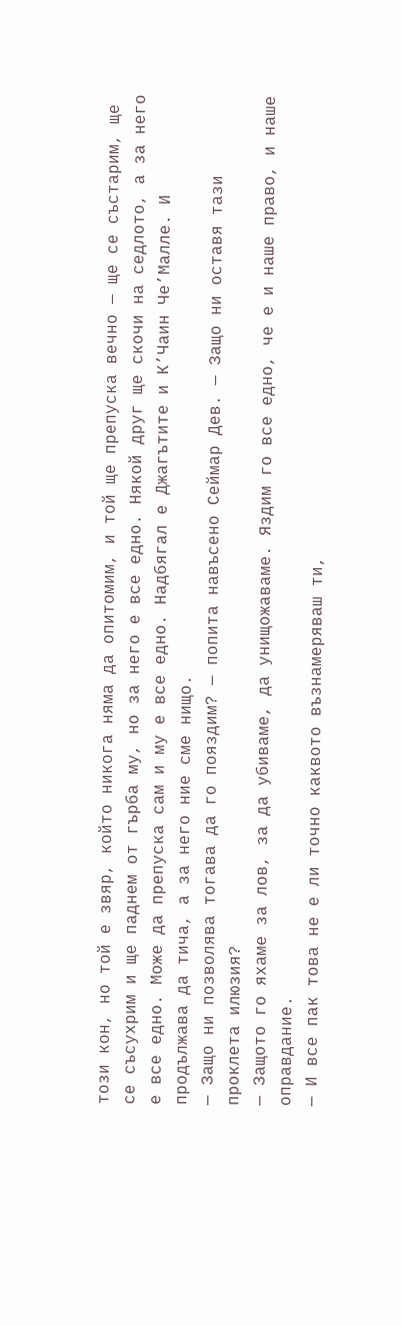този кон, но той е звяр, който никога няма да опитомим, и той ще препуска вечно — ще се състарим, ще се съсухрим и ще паднем от гърба му, но за него е все едно. Някой друг ще скочи на седлото, а за него е все едно. Може да препуска сам и му е все едно. Надбягал е Джагътите и К’Чаин Че’Малле. И продължава да тича, а за него ние сме нищо.
— Защо ни позволява тогава да го пояздим? — попита навъсено Сеймар Дев. — Защо ни оставя тази проклета илюзия?
— Защото го яхаме за лов, за да убиваме, да унищожаваме. Яздим го все едно, че е и наше право, и наше оправдание.
— И все пак това не е ли точно каквото възнамеряваш ти,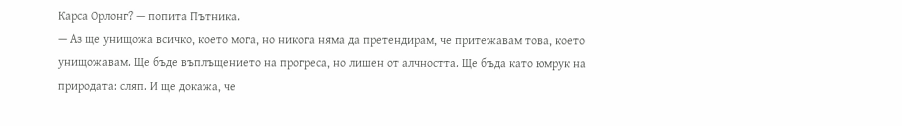Карса Орлонг? — попита Пътника.
— Аз ще унищожа всичко, което мога, но никога няма да претендирам, че притежавам това, което унищожавам. Ще бъде въплъщението на прогреса, но лишен от алчността. Ще бъда като юмрук на природата: сляп. И ще докажа, че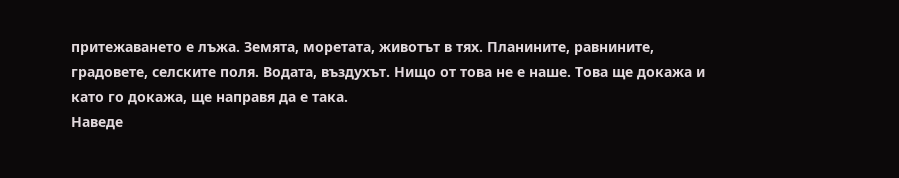притежаването е лъжа. Земята, моретата, животът в тях. Планините, равнините, градовете, селските поля. Водата, въздухът. Нищо от това не е наше. Това ще докажа и като го докажа, ще направя да е така.
Наведе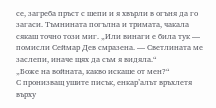се, загреба пръст с шепи и я хвърли в огъня да го загаси. Тъмнината погълна и тримата, чакала сякаш точно този миг. „Или винаги е била тук — помисли Сеймар Дев смразена. — Светлината ме заслепи, иначе щях да съм я видяла.“
„Боже на войната, какво искаше от мен?“
С пронизващ ушите писък, енкар’алът връхлетя върху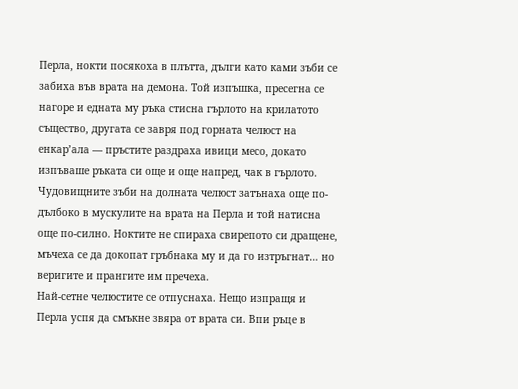Перла, нокти посякоха в плътта, дълги като ками зъби се забиха във врата на демона. Той изпъшка, пресегна се нагоре и едната му ръка стисна гърлото на крилатото същество, другата се завря под горната челюст на енкар’ала — пръстите раздраха ивици месо, докато изпъваше ръката си още и още напред, чак в гърлото. Чудовищните зъби на долната челюст затънаха още по-дълбоко в мускулите на врата на Перла и той натисна още по-силно. Ноктите не спираха свирепото си дращене, мъчеха се да докопат гръбнака му и да го изтръгнат… но веригите и прангите им пречеха.
Най-сетне челюстите се отпуснаха. Нещо изпращя и Перла успя да смъкне звяра от врата си. Впи ръце в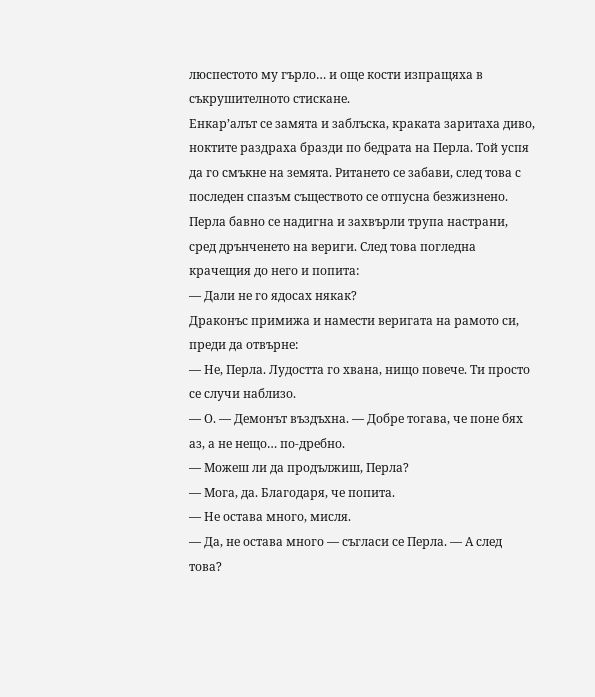люспестото му гърло… и още кости изпращяха в съкрушителното стискане.
Енкар’алът се замята и заблъска, краката заритаха диво, ноктите раздраха бразди по бедрата на Перла. Той успя да го смъкне на земята. Ритането се забави, след това с последен спазъм съществото се отпусна безжизнено.
Перла бавно се надигна и захвърли трупа настрани, сред дрънченето на вериги. След това погледна крачещия до него и попита:
— Дали не го ядосах някак?
Драконъс примижа и намести веригата на рамото си, преди да отвърне:
— Не, Перла. Лудостта го хвана, нищо повече. Ти просто се случи наблизо.
— О. — Демонът въздъхна. — Добре тогава, че поне бях аз, а не нещо… по-дребно.
— Можеш ли да продължиш, Перла?
— Мога, да. Благодаря, че попита.
— Не остава много, мисля.
— Да, не остава много — съгласи се Перла. — А след това?